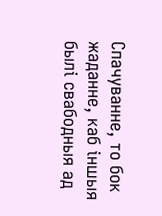Спачуванне, то бок жаданне, каб іншыя былі свабодныя ад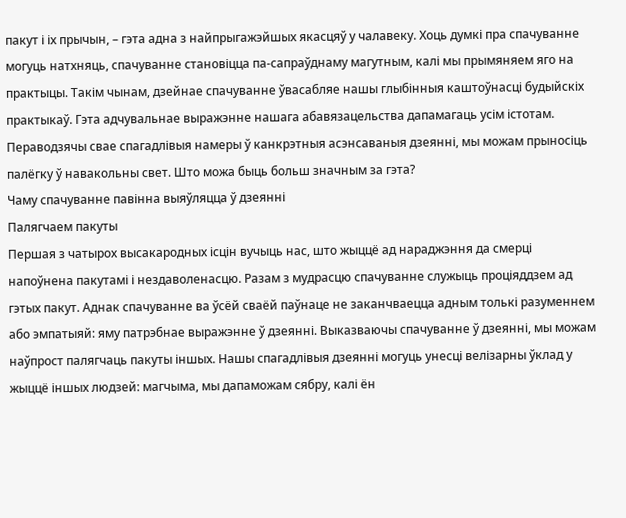пакут і іх прычын, – гэта адна з найпрыгажэйшых якасцяў у чалавеку. Хоць думкі пра спачуванне могуць натхняць, спачуванне становіцца па-сапраўднаму магутным, калі мы прымяняем яго на практыцы. Такім чынам, дзейнае спачуванне ўвасабляе нашы глыбінныя каштоўнасці будыйскіх практыкаў. Гэта адчувальнае выражэнне нашага абавязацельства дапамагаць усім істотам. Пераводзячы свае спагадлівыя намеры ў канкрэтныя асэнсаваныя дзеянні, мы можам прыносіць палёгку ў навакольны свет. Што можа быць больш значным за гэта?
Чаму спачуванне павінна выяўляцца ў дзеянні
Палягчаем пакуты
Першая з чатырох высакародных ісцін вучыць нас, што жыццё ад нараджэння да смерці напоўнена пакутамі і нездаволенасцю. Разам з мудрасцю спачуванне служыць проціяддзем ад гэтых пакут. Аднак спачуванне ва ўсёй сваёй паўнаце не заканчваецца адным толькі разуменнем або эмпатыяй: яму патрэбнае выражэнне ў дзеянні. Выказваючы спачуванне ў дзеянні, мы можам наўпрост палягчаць пакуты іншых. Нашы спагадлівыя дзеянні могуць унесці велізарны ўклад у жыццё іншых людзей: магчыма, мы дапаможам сябру, калі ён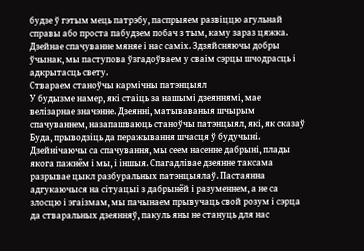будзе ў гэтым мець патрэбу, паспрыяем развіццю агульнай справы або проста пабудзем побач з тым, каму зараз цяжка. Дзейнае спачуванне мяняе і нас саміх. Здзяйсняючы добры ўчынак, мы паступова ўзгадоўваем у сваім сэрцы шчодрасць і адкрытасць свету.
Ствараем станоўчы кармічны патэнцыял
У будызме намер, які стаіць за нашымі дзеяннямі, мае велізарнае значэнне. Дзеянні, матываваныя шчырым спачуваннем, назапашваюць станоўчы патэнцыял, які, як сказаў Буда, прыводзіць да перажывання шчасця ў будучыні. Дзейнічаючы са спачування, мы сеем насенне дабрыні, плады якога пажнём і мы, і іншыя. Спагадлівае дзеянне таксама разрывае цыкл разбуральных патэнцыялаў. Пастаянна адгукаючыся на сітуацыі з дабрынёй і разуменнем, а не са злосцю і эгаізмам, мы пачынаем прывучаць свой розум і сэрца да стваральных дзеянняў, пакуль яны не стануць для нас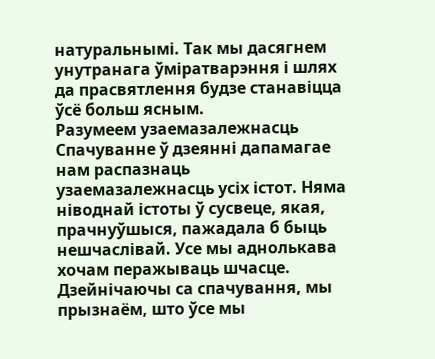натуральнымі. Так мы дасягнем унутранага ўміратварэння і шлях да прасвятлення будзе станавіцца ўсё больш ясным.
Разумеем узаемазалежнасць
Спачуванне ў дзеянні дапамагае нам распазнаць узаемазалежнасць усіх істот. Няма ніводнай істоты ў сусвеце, якая, прачнуўшыся, пажадала б быць нешчаслівай. Усе мы аднолькава хочам перажываць шчасце. Дзейнічаючы са спачування, мы прызнаём, што ўсе мы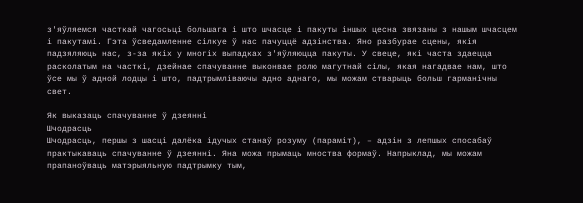з'яўляемся часткай чагосьці большага і што шчасце і пакуты іншых цесна звязаны з нашым шчасцем і пакутамі. Гэта ўсведамленне сілкуе ў нас пачуццё адзінства. Яно разбурае сцены, якія падзяляюць нас, з-за якіх у многіх выпадках з'яўляюцца пакуты. У свеце, які часта здаецца расколатым на часткі, дзейнае спачуванне выконвае ролю магутнай сілы, якая нагадвае нам, што ўсе мы ў адной лодцы і што, падтрымліваючы адно аднаго, мы можам стварыць больш гарманічны свет.

Як выказаць спачуванне ў дзеянні
Шчодрасць
Шчодрасць, першы з шасці далёка ідучых станаў розуму (параміт), – адзін з лепшых спосабаў практыкаваць спачуванне ў дзеянні. Яна можа прымаць мноства формаў. Напрыклад, мы можам прапаноўваць матэрыяльную падтрымку тым,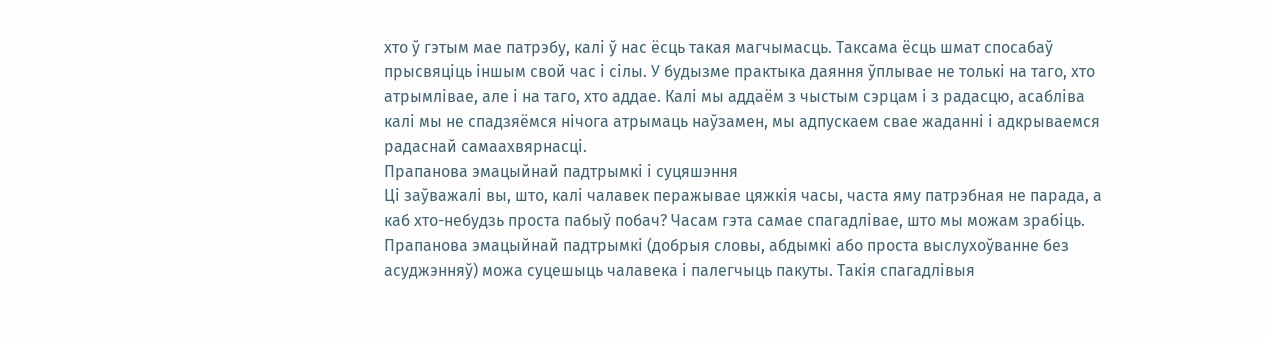хто ў гэтым мае патрэбу, калі ў нас ёсць такая магчымасць. Таксама ёсць шмат спосабаў прысвяціць іншым свой час і сілы. У будызме практыка даяння ўплывае не толькі на таго, хто атрымлівае, але і на таго, хто аддае. Калі мы аддаём з чыстым сэрцам і з радасцю, асабліва калі мы не спадзяёмся нічога атрымаць наўзамен, мы адпускаем свае жаданні і адкрываемся радаснай самаахвярнасці.
Прапанова эмацыйнай падтрымкі і суцяшэння
Ці заўважалі вы, што, калі чалавек перажывае цяжкія часы, часта яму патрэбная не парада, а каб хто-небудзь проста пабыў побач? Часам гэта самае спагадлівае, што мы можам зрабіць. Прапанова эмацыйнай падтрымкі (добрыя словы, абдымкі або проста выслухоўванне без асуджэнняў) можа суцешыць чалавека і палегчыць пакуты. Такія спагадлівыя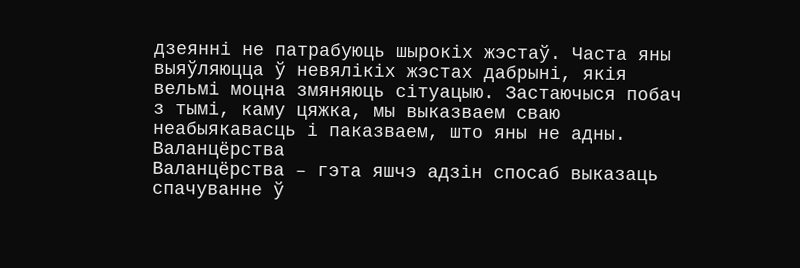дзеянні не патрабуюць шырокіх жэстаў. Часта яны выяўляюцца ў невялікіх жэстах дабрыні, якія вельмі моцна змяняюць сітуацыю. Застаючыся побач з тымі, каму цяжка, мы выказваем сваю неабыякавасць і паказваем, што яны не адны.
Валанцёрства
Валанцёрства – гэта яшчэ адзін спосаб выказаць спачуванне ў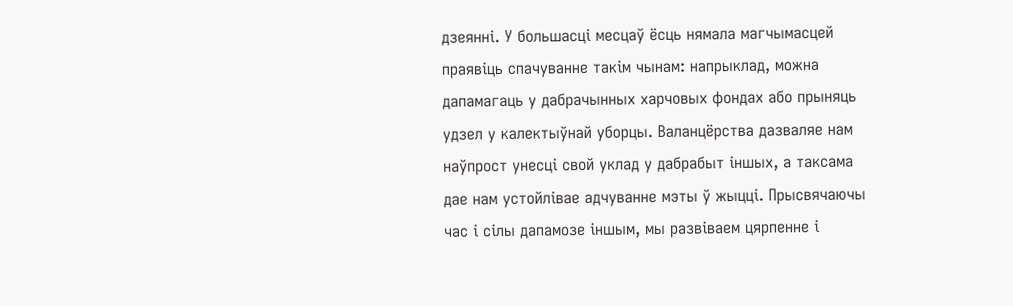дзеянні. У большасці месцаў ёсць нямала магчымасцей праявіць спачуванне такім чынам: напрыклад, можна дапамагаць у дабрачынных харчовых фондах або прыняць удзел у калектыўнай уборцы. Валанцёрства дазваляе нам наўпрост унесці свой уклад у дабрабыт іншых, а таксама дае нам устойлівае адчуванне мэты ў жыцці. Прысвячаючы час і сілы дапамозе іншым, мы развіваем цярпенне і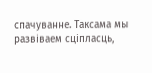спачуванне. Таксама мы развіваем сціпласць,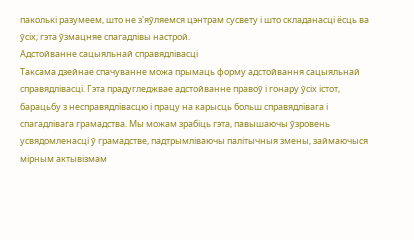паколькі разумеем, што не з'яўляемся цэнтрам сусвету і што складанасці ёсць ва ўсіх; гэта ўзмацняе спагадлівы настрой.
Адстойванне сацыяльнай справядлівасці
Таксама дзейнае спачуванне можа прымаць форму адстойвання сацыяльнай справядлівасці. Гэта прадугледжвае адстойванне правоў і гонару ўсіх істот, барацьбу з несправядлівасцю і працу на карысць больш справядлівага і спагадлівага грамадства. Мы можам зрабіць гэта, павышаючы ўзровень усвядомленасці ў грамадстве, падтрымліваючы палітычныя змены, займаючыся мірным актывізмам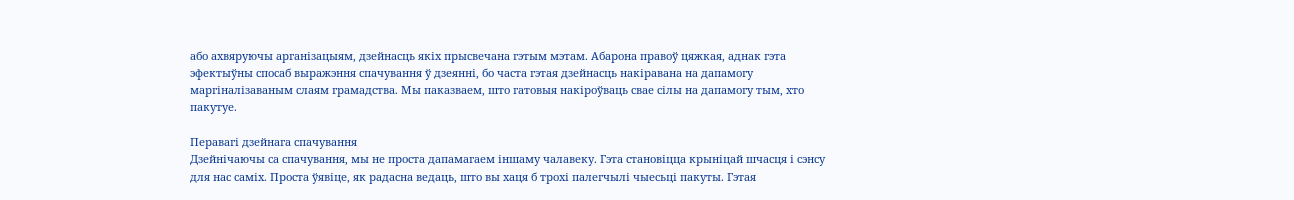або ахвяруючы арганізацыям, дзейнасць якіх прысвечана гэтым мэтам. Абарона правоў цяжкая, аднак гэта эфектыўны спосаб выражэння спачування ў дзеянні, бо часта гэтая дзейнасць накіравана на дапамогу маргіналізаваным слаям грамадства. Мы паказваем, што гатовыя накіроўваць свае сілы на дапамогу тым, хто пакутуе.

Перавагі дзейнага спачування
Дзейнічаючы са спачування, мы не проста дапамагаем іншаму чалавеку. Гэта становіцца крыніцай шчасця і сэнсу для нас саміх. Проста ўявіце, як радасна ведаць, што вы хаця б трохі палегчылі чыесьці пакуты. Гэтая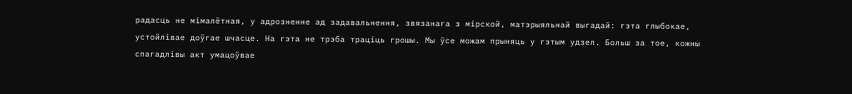радасць не мімалётная, у адрозненне ад задавальнення, звязанага з мірской, матэрыяльнай выгадай: гэта глыбокае, устойлівае доўгае шчасце. На гэта не трэба траціць грошы. Мы ўсе можам прыняць у гэтым удзел. Больш за тое, кожны спагадлівы акт умацоўвае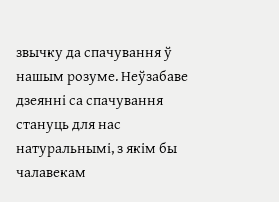звычку да спачування ў нашым розуме. Неўзабаве дзеянні са спачування стануць для нас натуральнымі, з якім бы чалавекам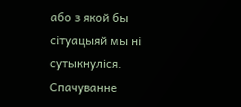або з якой бы сітуацыяй мы ні сутыкнуліся.
Спачуванне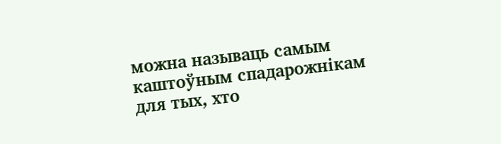можна называць самым каштоўным спадарожнікам для тых, хто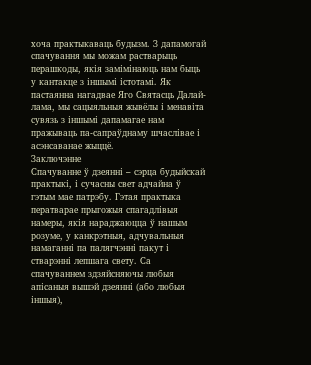хоча практыкаваць будызм. З дапамогай спачування мы можам растварыць перашкоды, якія замімінаюць нам быць у кантакце з іншымі істотамі. Як пастаянна нагадвае Яго Святасць Далай-лама, мы сацыяльныя жывёлы і менавіта сувязь з іншымі дапамагае нам пражываць па-сапраўднаму шчаслівае і асэнсаванае жыццё.
Заключэнне
Спачуванне ў дзеянні – сэрца будыйскай практыкі, і сучасны свет адчайна ў гэтым мае патрэбу. Гэтая практыка ператварае прыгожыя спагадлівыя намеры, якія нараджаюцца ў нашым розуме, у канкрэтныя, адчувальныя намаганні па палягчэнні пакут і стварэнні лепшага свету. Са спачуваннем здзяйсняючы любыя апісаныя вышэй дзеянні (або любыя іншыя),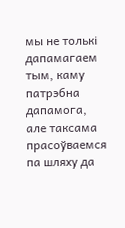мы не толькі дапамагаем тым, каму патрэбна дапамога, але таксама прасоўваемся па шляху да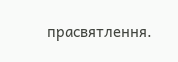прасвятлення.